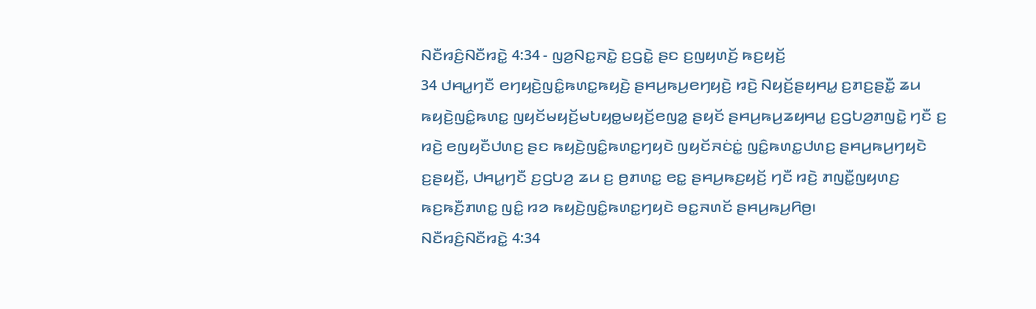ꤡꤢꤪꤙꤢꤨ꤬ꤡꤢꤪꤙꤢꤧ꤭ 4:34 - ꤜꤤ꤬ꤡꤢ꤭ꤏꤢꤧ꤭ ꤢ꤬ꤞꤢꤧ꤭ ꤔꤢ ꤢ꤬ꤜꤟꤛꤢꤩ꤬ ꤒꤢ꤬ꤟꤢꤩ꤬
34 ꤓꤌꤣ꤭ꤚꤢꤪ ꤕꤚꤟꤢꤧ꤬ꤜꤢꤨ꤭ꤒꤛꤢ꤭ꤒꤟꤢꤧ꤬ ꤔꤌꤣ꤬ꤒꤣ꤬ꤕꤚꤟꤢꤧ꤬ ꤙꤢꤧ꤬ ꤡꤟꤢꤩ꤬ꤔꤟꤌꤣ꤭ ꤢ꤬ꤊꤢ꤬ꤔꤢꤪ꤭ ꤘꤣ ꤒꤟꤢꤧ꤬ꤜꤢꤨ꤭ꤒꤛꤢ꤭ ꤜꤟꤢꤩꤗꤟꤢꤩ꤬ꤗꤝꤟꤥ꤭ꤗꤟꤢꤩ꤬ꤕꤜꤤ꤭ ꤔꤟꤢꤩ ꤔꤌꤣ꤬ꤒꤣ꤬ꤘꤟꤌꤣ꤭ ꤢ꤬ꤞꤝꤤ꤬ꤊꤜꤢꤧ꤭ ꤚꤢꤪ ꤢ꤬ ꤙꤢꤧ꤬ ꤕꤜꤟꤢꤪꤓꤛꤢ꤬ ꤔꤢ ꤒꤟꤢꤧ꤬ꤜꤢꤨ꤭ꤒꤛꤢ꤭ꤚꤟꤢꤧ ꤜꤟꤢꤩꤏꤢꤦꤢꤦ꤭ ꤜꤢꤨ꤭ꤒꤛꤢ꤭ꤓꤛꤢ꤬ ꤔꤌꤣ꤬ꤒꤣ꤬ꤚꤟꤢꤧ ꤢ꤬ꤔꤟꤢꤪ꤬, ꤓꤌꤣ꤭ꤚꤢꤪ ꤢ꤬ꤞꤝꤤ꤬ ꤘꤣ ꤢ꤬ ꤥ꤬ꤊꤛꤢ꤭ ꤕꤢ꤭ ꤔꤌꤣ꤬ꤒꤢ꤬ꤟꤢꤩ꤬ ꤚꤢꤪ ꤙꤢꤧ꤬ ꤊꤜꤢꤪ꤭ꤜꤟꤛꤢ꤬ ꤒꤢ꤬ꤒꤢꤪ꤬ꤊꤛꤢ꤭ ꤜꤢꤨ꤭ ꤙꤤ ꤒꤟꤢꤧ꤬ꤜꤢꤨ꤭ꤒꤛꤢ꤭ꤚꤟꤢꤧ ꤋꤢ꤭ꤏꤛꤢꤩ ꤔꤌꤣ꤬ꤒꤣ꤬ꤖꤥ꤬꤯
ꤡꤢꤪꤙꤢꤨ꤬ꤡꤢꤪꤙꤢꤧ꤭ 4:34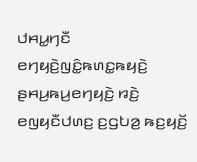ꤓꤌꤣ꤭ꤚꤢꤪ ꤕꤚꤟꤢꤧ꤬ꤜꤢꤨ꤭ꤒꤛꤢ꤭ꤒꤟꤢꤧ꤬ ꤔꤌꤣ꤬ꤒꤣ꤬ꤕꤚꤟꤢꤧ꤬ ꤙꤢꤧ꤬ ꤕꤜꤟꤢꤪꤓꤛꤢ꤬ ꤢ꤬ꤞꤝꤤ꤬ ꤒꤢ꤬ꤟꤢꤩ꤬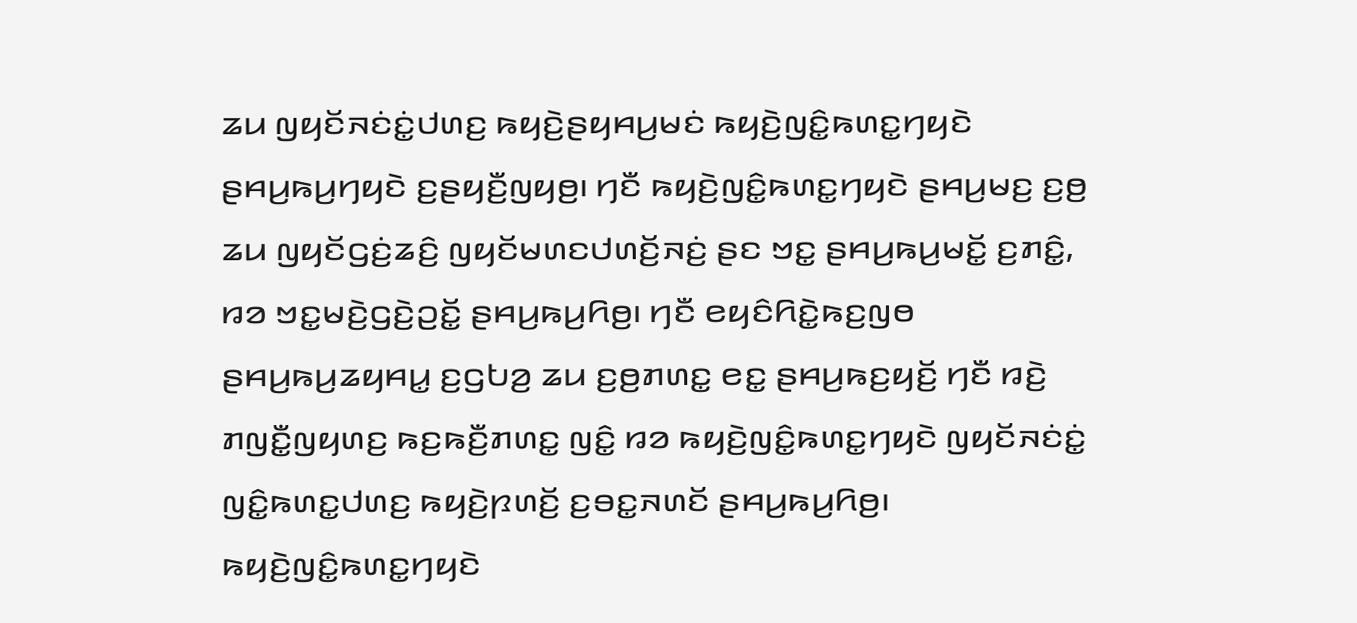ꤘꤣ ꤜꤟꤢꤩꤏꤢꤦꤢꤦ꤭ꤓꤛꤢ꤬ ꤒꤟꤢꤧ꤬ꤔꤟꤌꤣ꤬ꤗꤢꤦ ꤒꤟꤢꤧ꤬ꤜꤢꤨ꤭ꤒꤛꤢ꤭ꤚꤟꤢꤧ ꤔꤌꤣ꤬ꤒꤣ꤬ꤚꤟꤢꤧ ꤢ꤬ꤔꤟꤢꤪ꤬ꤜꤟꤥ꤬꤯ ꤚꤢꤪ ꤒꤟꤢꤧ꤬ꤜꤢꤨ꤭ꤒꤛꤢ꤭ꤚꤟꤢꤧ ꤔꤌꤣ꤬ꤗꤢ꤬ ꤢ꤬ꤥ꤬ ꤘꤣ ꤜꤟꤢꤩꤞꤢꤦ꤬ꤘꤢꤨ꤬ ꤜꤟꤢꤩꤗꤛꤢꤓꤛꤢꤩ꤬ꤏꤢꤦ꤬ ꤔꤢ ꤠꤢ꤭ ꤔꤌꤣ꤬ꤒꤣ꤬ꤗꤢꤩ꤭ ꤢ꤬ꤊꤢꤨ꤭, ꤙꤤ ꤠꤢ꤭ꤗꤢꤧ꤬ꤞꤢꤧ꤬ꤑꤢꤩ꤭ ꤔꤌꤣ꤬ꤒꤣ꤬ꤖꤥ꤬꤯ ꤚꤢꤪ ꤕꤟꤢꤨꤖꤢꤧ꤭ꤒꤢ꤬ꤜꤥ ꤔꤌꤣ꤬ꤒꤣ꤬ꤘꤟꤌꤣ꤭ ꤢ꤬ꤞꤝꤤ꤬ ꤘꤣ ꤢ꤬ꤥ꤬ꤊꤛꤢ꤭ ꤕꤢ꤭ ꤔꤌꤣ꤬ꤒꤢ꤬ꤟꤢꤩ꤬ ꤚꤢꤪ ꤙꤢꤧ꤬ ꤊꤜꤢꤪ꤭ꤜꤟꤛꤢ꤬ ꤒꤢ꤬ꤒꤢꤪ꤬ꤊꤛꤢ꤭ ꤜꤢꤨ꤭ ꤙꤤ ꤒꤟꤢꤧ꤬ꤜꤢꤨ꤭ꤒꤛꤢ꤭ꤚꤟꤢꤧ ꤜꤟꤢꤩꤏꤢꤦꤢꤦ꤭ ꤜꤢꤨ꤭ꤒꤛꤢ꤭ꤓꤛꤢ꤬ ꤒꤟꤢꤧ꤬ꤐꤛꤢꤩ꤬ ꤢ꤬ꤋꤢ꤭ꤏꤛꤢꤩ ꤔꤌꤣ꤬ꤒꤣ꤬ꤖꤥ꤬꤯ ꤒꤟꤢꤧ꤬ꤜꤢꤨ꤭ꤒꤛꤢ꤭ꤚꤟꤢꤧ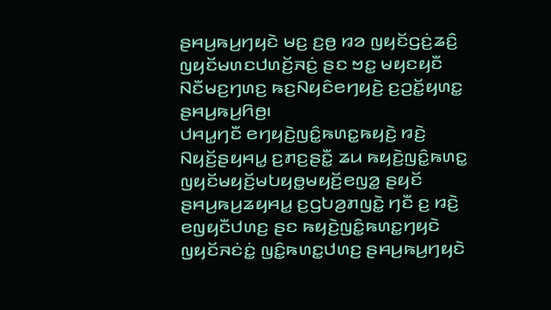ꤔꤌꤣ꤬ꤒꤣ꤬ꤚꤟꤢꤧ ꤗꤢ꤬ ꤢ꤬ꤥ꤬ ꤙꤤ ꤜꤟꤢꤩꤞꤢꤦ꤬ꤘꤢꤨ꤬ ꤜꤟꤢꤩꤗꤛꤢꤓꤛꤢꤩ꤬ꤏꤢꤦ꤬ ꤔꤢ ꤠꤢ꤭ ꤗꤟꤢꤟꤢꤪ ꤡꤢꤪꤗꤢ꤬ꤚꤛꤢ꤬ ꤒꤢ꤬ꤡꤟꤢꤨꤕꤚꤟꤢꤧ꤬ ꤢ꤬ꤑꤢꤩ꤭ꤟꤛꤢ꤭ ꤔꤌꤣ꤬ꤒꤣ꤬ꤖꤥ꤬꤯
ꤓꤌꤣ꤭ꤚꤢꤪ ꤕꤚꤟꤢꤧ꤬ꤜꤢꤨ꤭ꤒꤛꤢ꤭ꤒꤟꤢꤧ꤬ ꤙꤢꤧ꤬ ꤡꤟꤢꤩ꤬ꤔꤟꤌꤣ꤭ ꤢ꤬ꤊꤢ꤬ꤔꤢꤪ꤭ ꤘꤣ ꤒꤟꤢꤧ꤬ꤜꤢꤨ꤭ꤒꤛꤢ꤭ ꤜꤟꤢꤩꤗꤟꤢꤩ꤬ꤗꤝꤟꤥ꤭ꤗꤟꤢꤩ꤬ꤕꤜꤤ꤭ ꤔꤟꤢꤩ ꤔꤌꤣ꤬ꤒꤣ꤬ꤘꤟꤌꤣ꤭ ꤢ꤬ꤞꤝꤤ꤬ꤊꤜꤢꤧ꤭ ꤚꤢꤪ ꤢ꤬ ꤙꤢꤧ꤬ ꤕꤜꤟꤢꤪꤓꤛꤢ꤬ ꤔꤢ ꤒꤟꤢꤧ꤬ꤜꤢꤨ꤭ꤒꤛꤢ꤭ꤚꤟꤢꤧ ꤜꤟꤢꤩꤏꤢꤦꤢꤦ꤭ ꤜꤢꤨ꤭ꤒꤛꤢ꤭ꤓꤛꤢ꤬ ꤔꤌꤣ꤬ꤒꤣ꤬ꤚꤟꤢꤧ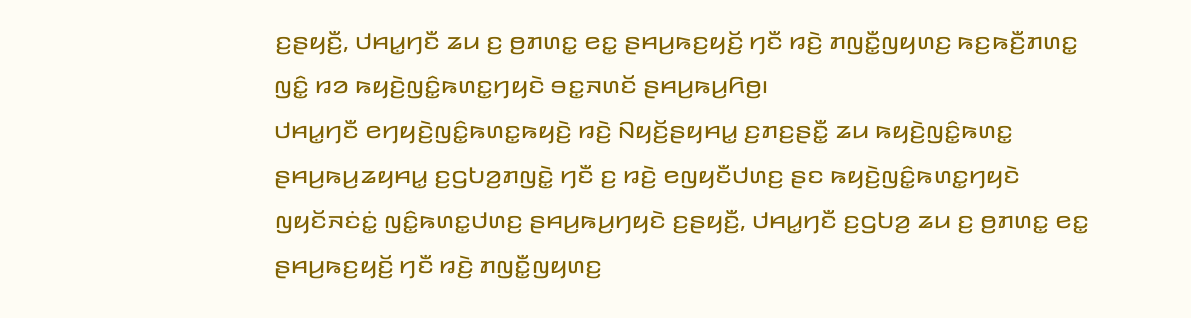ꤢ꤬ꤔꤟꤢꤪ꤬, ꤓꤌꤣ꤭ꤚꤢꤪ ꤘꤣ ꤢ꤬ ꤥ꤬ꤊꤛꤢ꤭ ꤕꤢ꤭ ꤔꤌꤣ꤬ꤒꤢ꤬ꤟꤢꤩ꤬ ꤚꤢꤪ ꤙꤢꤧ꤬ ꤊꤜꤢꤪ꤭ꤜꤟꤛꤢ꤬ ꤒꤢ꤬ꤒꤢꤪ꤬ꤊꤛꤢ꤭ ꤜꤢꤨ꤭ ꤙꤤ ꤒꤟꤢꤧ꤬ꤜꤢꤨ꤭ꤒꤛꤢ꤭ꤚꤟꤢꤧ ꤋꤢ꤭ꤏꤛꤢꤩ ꤔꤌꤣ꤬ꤒꤣ꤬ꤖꤥ꤬꤯
ꤓꤌꤣ꤭ꤚꤢꤪ ꤕꤚꤟꤢꤧ꤬ꤜꤢꤨ꤭ꤒꤛꤢ꤭ꤒꤟꤢꤧ꤬ ꤙꤢꤧ꤬ ꤡꤟꤢꤩ꤬ꤔꤟꤌꤣ꤭ ꤢ꤬ꤊꤢ꤬ꤔꤢꤪ꤭ ꤘꤣ ꤒꤟꤢꤧ꤬ꤜꤢꤨ꤭ꤒꤛꤢ꤭ ꤔꤌꤣ꤬ꤒꤣ꤬ꤘꤟꤌꤣ꤭ ꤢ꤬ꤞꤝꤤ꤬ꤊꤜꤢꤧ꤭ ꤚꤢꤪ ꤢ꤬ ꤙꤢꤧ꤬ ꤕꤜꤟꤢꤪꤓꤛꤢ꤬ ꤔꤢ ꤒꤟꤢꤧ꤬ꤜꤢꤨ꤭ꤒꤛꤢ꤭ꤚꤟꤢꤧ ꤜꤟꤢꤩꤏꤢꤦꤢꤦ꤭ ꤜꤢꤨ꤭ꤒꤛꤢ꤭ꤓꤛꤢ꤬ ꤔꤌꤣ꤬ꤒꤣ꤬ꤚꤟꤢꤧ ꤢ꤬ꤔꤟꤢꤪ꤬, ꤓꤌꤣ꤭ꤚꤢꤪ ꤢ꤬ꤞꤝꤤ꤬ ꤘꤣ ꤢ꤬ ꤥ꤬ꤊꤛꤢ꤭ ꤕꤢ꤭ ꤔꤌꤣ꤬ꤒꤢ꤬ꤟꤢꤩ꤬ ꤚꤢꤪ ꤙꤢꤧ꤬ ꤊꤜꤢꤪ꤭ꤜꤟꤛꤢ꤬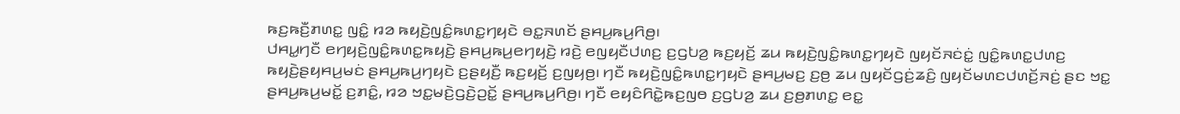ꤒꤢ꤬ꤒꤢꤪ꤬ꤊꤛꤢ꤭ ꤜꤢꤨ꤭ ꤙꤤ ꤒꤟꤢꤧ꤬ꤜꤢꤨ꤭ꤒꤛꤢ꤭ꤚꤟꤢꤧ ꤋꤢ꤭ꤏꤛꤢꤩ ꤔꤌꤣ꤬ꤒꤣ꤬ꤖꤥ꤬꤯
ꤓꤌꤣ꤭ꤚꤢꤪ ꤕꤚꤟꤢꤧ꤬ꤜꤢꤨ꤭ꤒꤛꤢ꤭ꤒꤟꤢꤧ꤬ ꤔꤌꤣ꤬ꤒꤣ꤬ꤕꤚꤟꤢꤧ꤬ ꤙꤢꤧ꤬ ꤕꤜꤟꤢꤪꤓꤛꤢ꤬ ꤢ꤬ꤞꤝꤤ꤬ ꤒꤢ꤬ꤟꤢꤩ꤬ ꤘꤣ ꤒꤟꤢꤧ꤬ꤜꤢꤨ꤭ꤒꤛꤢ꤭ꤚꤟꤢꤧ ꤜꤟꤢꤩꤏꤢꤦꤢꤦ꤭ ꤜꤢꤨ꤭ꤒꤛꤢ꤭ꤓꤛꤢ꤬ ꤒꤟꤢꤧ꤬ꤔꤟꤌꤣ꤬ꤗꤢꤦ ꤔꤌꤣ꤬ꤒꤣ꤬ꤚꤟꤢꤧ ꤢ꤬ꤔꤟꤢꤪ꤬ ꤒꤢ꤬ꤟꤢꤩ꤬ ꤢ꤬ꤜꤟꤥ꤬꤯ ꤚꤢꤪ ꤒꤟꤢꤧ꤬ꤜꤢꤨ꤭ꤒꤛꤢ꤭ꤚꤟꤢꤧ ꤔꤌꤣ꤬ꤗꤢ꤬ ꤢ꤬ꤥ꤬ ꤘꤣ ꤜꤟꤢꤩꤞꤢꤦ꤬ꤘꤢꤨ꤬ ꤜꤟꤢꤩꤗꤛꤢꤓꤛꤢꤩ꤬ꤏꤢꤦ꤬ ꤔꤢ ꤠꤢ꤭ ꤔꤌꤣ꤬ꤒꤣ꤬ꤗꤢꤩ꤭ ꤢ꤬ꤊꤢꤨ꤭, ꤙꤤ ꤠꤢ꤭ꤗꤢꤧ꤬ꤞꤢꤧ꤬ꤑꤢꤩ꤭ ꤔꤌꤣ꤬ꤒꤣ꤬ꤖꤥ꤬꤯ ꤚꤢꤪ ꤕꤟꤢꤨꤖꤢꤧ꤭ꤒꤢ꤬ꤜꤥ ꤢ꤬ꤞꤝꤤ꤬ ꤘꤣ ꤢ꤬ꤥ꤬ꤊꤛꤢ꤭ ꤕꤢ꤭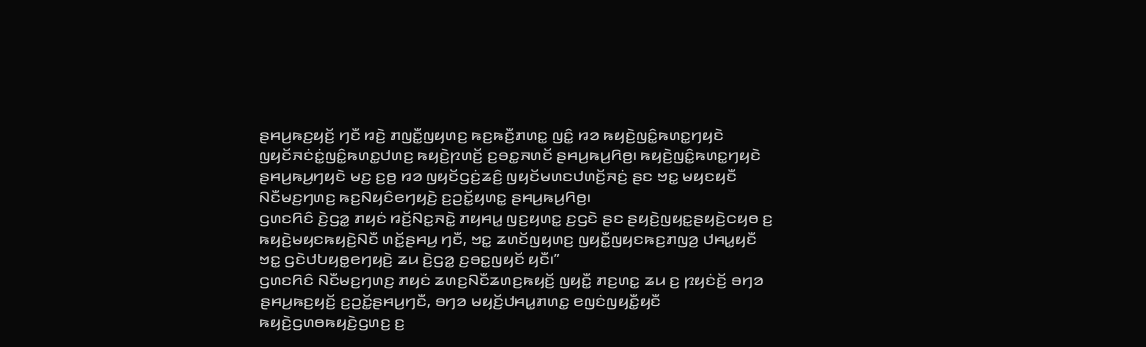ꤔꤌꤣ꤬ꤒꤢ꤬ꤟꤢꤩ꤬ ꤚꤢꤪ ꤙꤢꤧ꤬ ꤊꤜꤢꤪ꤭ꤜꤟꤛꤢ꤬ ꤒꤢ꤬ꤒꤢꤪ꤬ꤊꤛꤢ꤭ ꤜꤢꤨ꤭ ꤙꤤ ꤒꤟꤢꤧ꤬ꤜꤢꤨ꤭ꤒꤛꤢ꤭ꤚꤟꤢꤧ ꤜꤟꤢꤩꤏꤢꤦꤢꤦ꤭ꤜꤢꤨ꤭ꤒꤛꤢ꤭ꤓꤛꤢ꤬ ꤒꤟꤢꤧ꤬ꤐꤛꤢꤩ꤬ ꤢ꤬ꤋꤢ꤭ꤏꤛꤢꤩ ꤔꤌꤣ꤬ꤒꤣ꤬ꤖꤥ꤬꤯ ꤒꤟꤢꤧ꤬ꤜꤢꤨ꤭ꤒꤛꤢ꤭ꤚꤟꤢꤧ ꤔꤌꤣ꤬ꤒꤣ꤬ꤚꤟꤢꤧ ꤗꤢ꤬ ꤢ꤬ꤥ꤬ ꤙꤤ ꤜꤟꤢꤩꤞꤢꤦ꤬ꤘꤢꤨ꤬ ꤜꤟꤢꤩꤗꤛꤢꤓꤛꤢꤩ꤬ꤏꤢꤦ꤬ ꤔꤢ ꤠꤢ꤭ ꤗꤟꤢꤟꤢꤪ ꤡꤢꤪꤗꤢ꤬ꤚꤛꤢ꤬ ꤒꤢ꤬ꤡꤟꤢꤨꤕꤚꤟꤢꤧ꤬ ꤢ꤬ꤑꤢꤩ꤭ꤟꤛꤢ꤭ ꤔꤌꤣ꤬ꤒꤣ꤬ꤖꤥ꤬꤯
ꤞꤛꤢꤖꤢꤨ ꤢꤧ꤬ꤞꤤ꤭ ꤊꤟꤢꤦ ꤙꤢꤩ꤬ꤡꤢ꤭ꤏꤢꤧ꤭ ꤊꤟꤌꤣ꤭ ꤜꤢ꤬ꤟꤛꤢ꤭ ꤢ꤬ꤞꤢꤧ ꤔꤢ ꤔꤟꤢꤧ꤬ꤜꤟꤢ꤭ꤔꤟꤢꤧ꤬ꤍꤟꤥ ꤢ꤬ ꤒꤟꤢꤧ꤬ꤗꤟꤢꤒꤟꤢꤧ꤬ꤡꤢꤪ ꤛꤢꤩ꤭ꤔꤌꤣ꤬ ꤚꤢꤪ, ꤠꤢ꤭ ꤘꤛꤢꤩꤜꤟꤛꤢ꤬ ꤜꤟꤢꤪ꤭ꤜꤟꤢꤒꤢ꤬ꤊꤜꤤ꤬ ꤓꤌꤣ꤭ꤟꤢꤪ ꤠꤢ꤭ ꤞꤢꤧꤓꤝꤟꤥ꤭ꤕꤚꤟꤢꤧ꤬ ꤘꤣ ꤢꤧ꤬ꤞꤤ꤭ ꤢ꤬ꤋꤢ꤭ꤜꤟꤢꤩ ꤟꤢꤪ꤯”
ꤞꤛꤢꤖꤢꤨ ꤡꤢꤪꤗꤢ꤬ꤚꤛꤢ꤬ ꤊꤟꤢꤦ ꤘꤛꤢ꤬ꤡꤢꤪꤘꤛꤢ꤬ꤒꤟꤢꤩ꤬ ꤜꤟꤢꤪ꤭ ꤊꤢ꤬ꤛꤢ꤭ ꤘꤣ ꤢ꤬ ꤐꤟꤢꤦꤢꤩ꤬ ꤋꤚꤤ ꤔꤌꤣ꤬ꤒꤢ꤬ꤟꤢꤩ꤬ ꤢ꤬ꤑꤢꤩ꤭ꤔꤌꤣ꤬ꤚꤢꤪ, ꤋꤚꤤ ꤗꤟꤢꤩ꤬ꤓꤌꤣ꤭ꤊꤛꤢ꤭ ꤕꤜꤢꤦꤜꤟꤢꤪ꤭ꤟꤢꤪ ꤒꤟꤢꤧ꤬ꤞꤛꤥꤒꤟꤢꤧ꤬ꤞꤛꤢ꤬ ꤢ꤬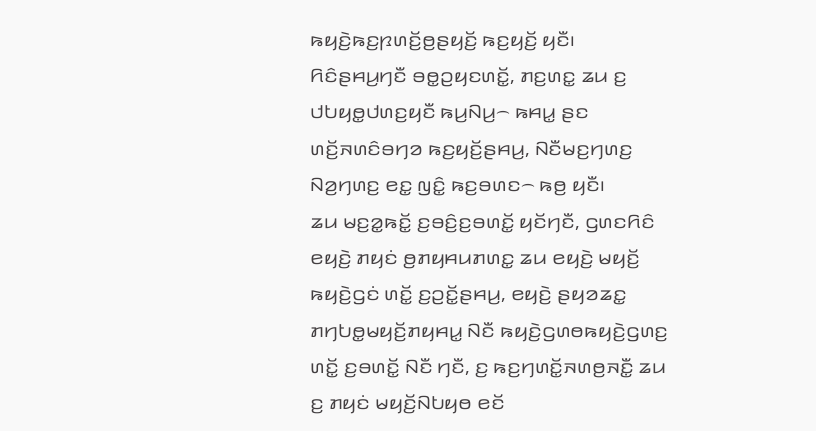ꤒꤟꤢꤧ꤬ꤒꤢ꤬ꤐꤛꤢꤩ꤬ꤥ꤬ꤔꤟꤢꤩ꤬ ꤒꤢ꤬ꤟꤢꤩ꤬ ꤟꤢꤪ꤯
ꤖꤢꤨꤔꤌꤣ꤬ꤚꤢꤪ ꤋꤥ꤭ꤑꤟꤢꤛꤢꤩ꤭, ꤊꤢ꤬ꤛꤢ꤭ ꤘꤣ ꤢ꤬ ꤓꤝꤟꤥ꤭ꤓꤛꤢ꤬ꤟꤢꤪ ꤒꤣ꤬ꤡꤣ꤬꤮ ꤒꤌꤣ꤭ ꤔꤢ ꤛꤢꤩ꤬ꤏꤛꤢꤨꤋꤚꤤ ꤒꤢ꤬ꤟꤢꤩ꤬ꤔꤌꤣ꤬, ꤡꤢꤪꤗꤢ꤬ꤚꤛꤢ꤬ ꤡꤤ꤬ꤚꤛꤢ꤬ ꤕꤢ꤭ ꤜꤢꤨ꤭ ꤒꤢ꤬ꤋꤛꤢ꤮ ꤒꤥ꤬ ꤟꤢꤪ꤯
ꤘꤣ ꤗꤢ꤬ꤤ꤭ꤒꤢꤩ꤭ ꤢ꤬ꤋꤢꤨ꤬ꤢ꤬ꤋꤛꤢꤩ꤭ ꤟꤢꤩꤚꤢꤪ, ꤞꤛꤢꤖꤢꤨ ꤕꤟꤢꤧ꤬ ꤊꤟꤢꤦ ꤥ꤬ꤊꤟꤌꤣꤊꤛꤢ꤭ ꤘꤣ ꤕꤟꤢꤧ꤬ ꤗꤟꤢꤩ꤬ ꤒꤟꤢꤧ꤬ꤞꤢꤦ ꤛꤢꤩ꤭ ꤢ꤬ꤑꤢꤩ꤭ꤔꤌꤣ꤬, ꤕꤟꤢꤧ꤬ ꤔꤟꤤꤘꤢ꤭ ꤊꤚꤝꤥ꤭ꤗꤟꤢꤩ꤬ꤊꤟꤌꤣ꤭ ꤡꤢꤪ ꤒꤟꤢꤧ꤬ꤞꤛꤥꤒꤟꤢꤧ꤬ꤞꤛꤢ꤬ ꤛꤢꤩ꤭ ꤢ꤬ꤋꤛꤢꤩ꤭ ꤡꤢꤪ ꤚꤢꤪ, ꤢ꤬ ꤒꤢ꤬ꤚꤛꤢꤩ꤭ꤏꤛꤥ꤬ꤏꤢꤪ꤭ ꤘꤣ ꤢ꤬ ꤊꤟꤢꤦ ꤗꤟꤢꤩ꤬ꤡꤝꤟꤥ ꤕꤢꤩ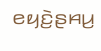ꤕꤟꤢꤧ꤬ꤔꤌꤣ꤬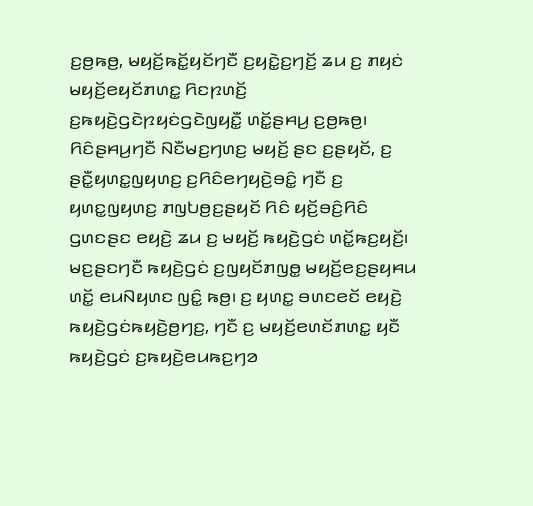ꤢ꤬ꤥ꤬ꤒꤥ꤬, ꤗꤟꤢꤩ꤬ꤒꤢꤩ꤭ꤟꤢꤩꤚꤢꤪ ꤢ꤬ꤟꤢꤧ꤭ꤢ꤬ꤚꤢꤩ꤬ ꤘꤣ ꤢ꤬ ꤊꤟꤢꤦ ꤗꤟꤢꤩ꤬ꤕꤟꤢꤩꤊꤛꤢ꤭ ꤖꤢꤐꤛꤢꤩ꤬ ꤢ꤬ꤒꤟꤢꤧ꤬ꤞꤢꤧꤐꤟꤢꤦꤞꤢꤧꤜꤟꤢꤪ꤭ ꤛꤢꤩ꤭ꤔꤌꤣ꤬ ꤢ꤬ꤥ꤬ꤒꤥ꤬꤯ ꤖꤢꤨꤔꤌꤣ꤬ꤚꤢꤪ ꤡꤢꤪꤗꤢ꤬ꤚꤛꤢ꤬ ꤗꤟꤢꤩ꤬ ꤔꤢ ꤢ꤬ꤔꤟꤢꤩ, ꤢ꤬ ꤔꤢꤪ꤭ꤟꤛꤢ꤭ꤜꤟꤛꤢ꤬ ꤢ꤬ꤖꤢꤨꤕꤚꤟꤢꤧ꤬ꤋꤢꤨ꤭ ꤚꤢꤪ ꤢ꤬ ꤟꤛꤢ꤭ꤜꤟꤛꤢ꤬ ꤊꤜꤝꤥ꤬ꤢ꤬ꤔꤟꤢꤩ ꤖꤢꤨ ꤟꤢꤩ꤬ꤋꤢꤨ꤬ꤖꤢꤨ ꤞꤛꤢꤔꤢ ꤕꤟꤢꤧ꤬ ꤘꤣ ꤢ꤬ ꤗꤟꤢꤩ꤬ ꤒꤟꤢꤧ꤬ꤞꤢꤦ ꤛꤢꤩ꤭ꤒꤢ꤬ꤟꤢꤩ꤬꤯ ꤗꤢ꤬ꤔꤢꤚꤢꤪ ꤒꤟꤢꤧ꤬ꤞꤢꤦ ꤢ꤬ꤜꤟꤢꤩꤊꤜꤥ꤭ ꤗꤟꤢꤩ꤬ꤕꤢ꤬ꤔꤟꤌꤣ ꤛꤢꤩ꤭ ꤕꤣꤡꤟꤛꤢ ꤜꤢꤨ꤭ ꤒꤥ꤬꤯ ꤢ꤬ ꤟꤛꤢ꤭ ꤋꤛꤢꤕꤢꤩ ꤕꤟꤢꤧ꤬ ꤒꤟꤢꤧ꤬ꤞꤢꤦꤒꤟꤢꤧ꤬ꤥ꤬ꤚꤢ꤬, ꤚꤢꤪ ꤢ꤬ ꤗꤟꤢꤩ꤬ꤕꤛꤢꤩꤊꤛꤢ꤭ ꤟꤢꤪ ꤒꤟꤢꤧ꤬ꤞꤢꤦ ꤢ꤬ꤒꤟꤢꤧ꤬ꤕꤣꤒꤢ꤬ꤚꤤ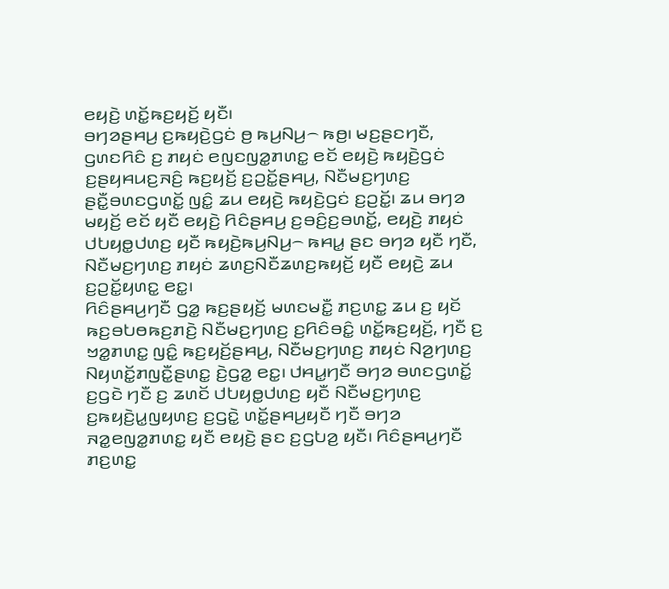ꤕꤟꤢꤧ꤬ ꤛꤢꤩ꤭ꤒꤢ꤬ꤟꤢꤩ꤬ ꤟꤢꤪ꤯
ꤋꤚꤤꤔꤌꤣ꤬ ꤢ꤬ꤒꤟꤢꤧ꤬ꤞꤢꤦ ꤥ꤬ ꤒꤣ꤬ꤡꤣ꤬꤮ ꤒꤥ꤬꤯ ꤗꤢ꤬ꤔꤢꤚꤢꤪ, ꤞꤛꤢꤖꤢꤨ ꤢ꤬ ꤊꤟꤢꤦ ꤕꤜꤢꤜꤤ꤭ꤊꤛꤢ꤭ ꤕꤢꤩ ꤕꤟꤢꤧ꤬ ꤒꤟꤢꤧ꤬ꤞꤢꤦ ꤢ꤬ꤔꤟꤌꤣꤢ꤬ꤏꤢꤨ꤬ ꤒꤢ꤬ꤟꤢꤩ꤬ ꤢ꤬ꤑꤢꤩ꤭ꤔꤌꤣ꤬, ꤡꤢꤪꤗꤢ꤬ꤚꤛꤢ꤬ ꤔꤢꤪ꤭ꤋꤛꤢꤞꤛꤢꤩ꤭ ꤜꤢꤨ꤭ ꤘꤣ ꤕꤟꤢꤧ꤬ ꤒꤟꤢꤧ꤬ꤞꤢꤦ ꤢ꤬ꤑꤢꤩ꤭꤯ ꤘꤣ ꤋꤚꤤ ꤗꤟꤢꤩ꤬ ꤕꤢꤩ ꤟꤢꤪ ꤕꤟꤢꤧ꤬ ꤖꤢꤨꤔꤌꤣ꤬ ꤢ꤬ꤋꤢꤨ꤬ꤢ꤬ꤋꤛꤢꤩ꤭, ꤕꤟꤢꤧ꤬ ꤊꤟꤢꤦ ꤓꤝꤟꤥ꤭ꤓꤛꤢ꤬ ꤟꤢꤪ ꤒꤟꤢꤧ꤬ꤒꤣ꤬ꤡꤣ꤬꤮ ꤒꤌꤣ꤭ ꤔꤢ ꤋꤚꤤ ꤟꤢꤪ ꤚꤢꤪ, ꤡꤢꤪꤗꤢ꤬ꤚꤛꤢ꤬ ꤊꤟꤢꤦ ꤘꤛꤢ꤬ꤡꤢꤪꤘꤛꤢ꤬ꤒꤟꤢꤩ꤬ ꤟꤢꤪ ꤕꤟꤢꤧ꤬ ꤘꤣ ꤢ꤬ꤑꤢꤩ꤭ꤟꤛꤢ꤭ ꤕꤢ꤭꤯
ꤖꤢꤨꤔꤌꤣ꤬ꤚꤢꤪ ꤞꤤ꤭ ꤒꤢ꤬ꤔꤟꤢꤩ꤬ ꤗꤛꤢꤗꤢꤪ꤭ ꤊꤢ꤬ꤛꤢ꤭ ꤘꤣ ꤢ꤬ ꤟꤢꤩ ꤒꤢ꤬ꤋꤝꤥꤒꤢ꤬ꤊꤢꤧ꤬ ꤡꤢꤪꤗꤢ꤬ꤚꤛꤢ꤬ ꤢ꤬ꤖꤢꤨꤋꤢꤨ꤭ ꤛꤢꤩ꤭ꤒꤢ꤬ꤟꤢꤩ꤬, ꤚꤢꤪ ꤢ꤬ ꤠꤤ꤭ꤊꤛꤢ꤭ ꤜꤢꤨ꤭ ꤒꤢ꤬ꤟꤢꤩ꤬ꤔꤌꤣ꤬, ꤡꤢꤪꤗꤢ꤬ꤚꤛꤢ꤬ ꤊꤟꤢꤦ ꤡꤤ꤬ꤚꤛꤢ꤬ ꤡꤟꤛꤢꤩ꤭ꤊꤜꤢꤪ꤭ꤔꤛꤢ꤭ ꤢꤧ꤬ꤞꤤ꤭ ꤕꤢ꤭꤯ ꤓꤌꤣ꤭ꤚꤢꤪ ꤋꤚꤤ ꤋꤛꤢꤞꤛꤢꤩ꤭ ꤢ꤬ꤞꤢꤧ ꤚꤢꤪ ꤢ꤬ ꤘꤛꤢꤩ ꤓꤝꤟꤥ꤭ꤓꤛꤢ꤬ ꤟꤢꤪ ꤡꤢꤪꤗꤢ꤬ꤚꤛꤢ꤬ ꤢ꤬ꤒꤟꤢꤧ꤬ꤣ꤭ꤜꤟꤛꤢ꤬ ꤢ꤬ꤞꤢꤧ꤭ ꤛꤢꤩ꤭ꤔꤌꤣ꤬ꤟꤢꤪ ꤚꤢꤪ ꤋꤚꤤ ꤏꤤ꤭ꤕꤜꤤ꤭ꤊꤛꤢ꤭ ꤟꤢꤪ ꤕꤟꤢꤧ꤬ ꤔꤢ ꤢ꤬ꤞꤝꤤ꤬ ꤟꤢꤪ꤯ ꤖꤢꤨꤔꤌꤣ꤬ꤚꤢꤪ ꤊꤢ꤬ꤛꤢ꤭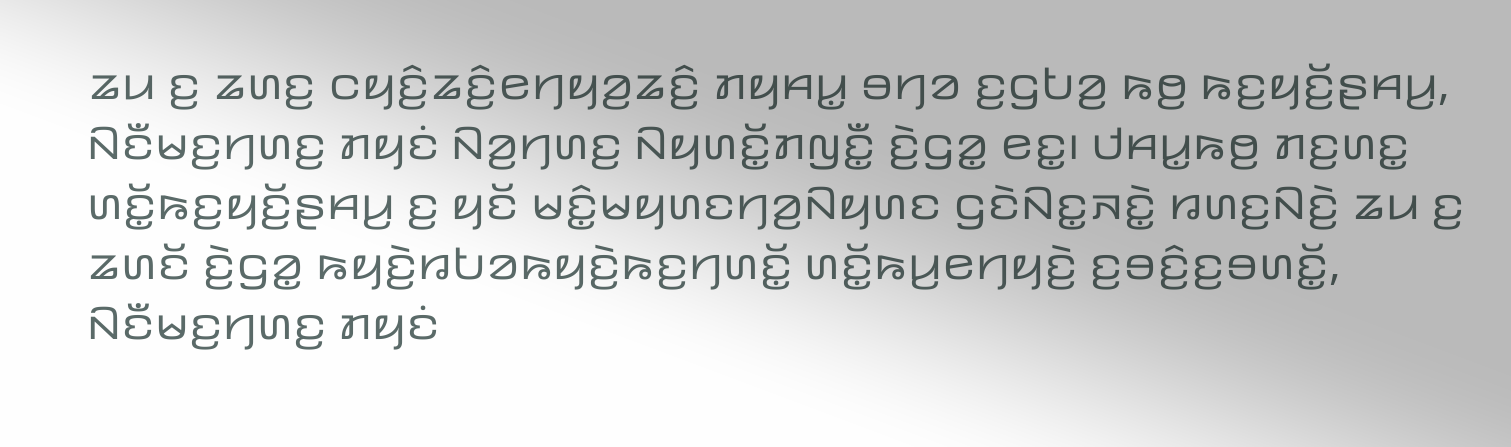ꤘꤣ ꤢ꤬ ꤘꤛꤢ꤬ ꤍꤟꤢꤨ꤬ꤘꤢꤨ꤬ꤕꤚꤟꤤ꤬ꤘꤢꤨ꤬ ꤊꤟꤌꤣ꤭ ꤋꤚꤤ ꤢ꤬ꤞꤝꤤ꤬ ꤒꤥ꤬ ꤒꤢ꤬ꤟꤢꤩ꤬ꤔꤌꤣ꤬, ꤡꤢꤪꤗꤢ꤬ꤚꤛꤢ꤬ ꤊꤟꤢꤦ ꤡꤤ꤬ꤚꤛꤢ꤬ ꤡꤟꤛꤢꤩ꤭ꤊꤜꤢꤪ꤭ ꤢꤧ꤬ꤞꤤ꤭ ꤕꤢ꤭꤯ ꤓꤌꤣ꤭ꤒꤥ꤬ ꤊꤢ꤬ꤛꤢ꤭ ꤛꤢꤩ꤭ꤒꤢ꤬ꤟꤢꤩ꤬ꤔꤌꤣ꤬ ꤢ꤬ ꤟꤢꤩ ꤗꤢꤨ꤭ꤗꤟꤛꤢꤚꤤ꤬ꤡꤟꤛꤢ ꤞꤢꤧꤡꤢ꤭ꤏꤢꤧ꤭ ꤙꤛꤢ꤬ꤡꤢꤧ꤬ ꤘꤣ ꤢ꤬ ꤘꤛꤢꤩ ꤢꤧ꤬ꤞꤤ꤭ ꤒꤟꤢꤧ꤬ꤙꤝꤤꤒꤟꤢꤧ꤬ꤒꤢ꤬ꤚꤛꤢꤩ꤭ ꤛꤢꤩ꤭ꤒꤣ꤬ꤕꤚꤟꤢꤧ꤬ ꤢ꤬ꤋꤢꤨ꤬ꤢ꤬ꤋꤛꤢꤩ꤭, ꤡꤢꤪꤗꤢ꤬ꤚꤛꤢ꤬ ꤊꤟꤢꤦ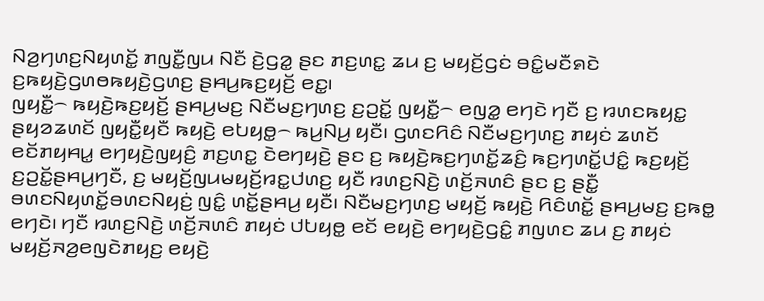ꤡꤤ꤬ꤚꤛꤢ꤬ꤡꤟꤛꤢꤩ꤭ ꤊꤜꤢꤪ꤭ꤜꤣ ꤡꤢꤪ ꤢꤧ꤬ꤞꤤ꤭ ꤔꤢ ꤊꤢ꤬ꤛꤢ꤭ ꤘꤣ ꤢ꤬ ꤗꤟꤢꤩ꤬ꤞꤢꤦ ꤋꤢꤨ꤭ꤗꤢꤪꤎꤢꤧ ꤢ꤬ꤒꤟꤢꤧ꤬ꤞꤛꤥꤒꤟꤢꤧ꤬ꤞꤛꤢ꤬ ꤔꤌꤣ꤬ꤒꤢ꤬ꤟꤢꤩ꤬ ꤕꤢ꤭꤯
ꤜꤟꤢꤪ꤭꤮ ꤒꤟꤢꤧ꤬ꤒꤢ꤬ꤟꤢꤩ꤬ ꤔꤌꤣ꤬ꤗꤢ꤬ ꤡꤢꤪꤗꤢ꤬ꤚꤛꤢ꤬ ꤢ꤬ꤑꤢꤩ꤭ ꤜꤟꤢꤪ꤭꤮ ꤕꤜꤤ꤭ ꤕꤚꤢꤧ ꤚꤢꤪ ꤢ꤬ ꤙꤛꤢꤒꤟꤢ꤭ ꤔꤟꤤꤘꤛꤢꤩ ꤜꤟꤢꤪ꤭ꤟꤢꤪ ꤒꤟꤢꤧ꤬ ꤕꤝꤟꤥ꤭꤮ ꤒꤣ꤬ꤡꤣ꤬ ꤟꤢꤪ꤯ ꤞꤛꤢꤖꤢꤨ ꤡꤢꤪꤗꤢ꤬ꤚꤛꤢ꤬ ꤊꤟꤢꤦ ꤘꤛꤢꤩ ꤕꤢꤩꤊꤟꤌꤣ꤭ ꤕꤚꤟꤢꤧ꤬ꤜꤟꤢꤨ꤬ ꤊꤢ꤬ꤛꤢ꤭ ꤢꤧꤕꤚꤟꤢꤧ꤬ ꤔꤢ ꤢ꤬ ꤒꤟꤢꤧ꤬ꤒꤢ꤬ꤚꤛꤢꤩ꤭ꤘꤢꤨ꤬ ꤒꤢ꤬ꤚꤛꤢꤩ꤭ꤓꤢꤨ꤭ ꤒꤢ꤬ꤟꤢꤩ꤬ ꤢ꤬ꤑꤢꤩ꤭ꤔꤌꤣ꤬ꤚꤢꤪ, ꤢ꤬ ꤗꤟꤢꤩ꤬ꤜꤣꤗꤟꤢꤩ꤬ꤙꤢ꤭ꤓꤛꤢ꤬ ꤟꤢꤪ ꤙꤛꤢ꤬ꤡꤢꤧ꤬ ꤛꤢꤩ꤬ꤏꤛꤢꤨ ꤔꤢ ꤢ꤬ ꤔꤢꤪ꤭ ꤋꤛꤢꤡꤟꤛꤢꤩ꤭ꤋꤛꤢꤡꤟꤢꤦ꤬ ꤜꤢꤨ꤭ ꤛꤢꤩ꤭ꤔꤌꤣ꤬ ꤟꤢꤪ꤯ ꤡꤢꤪꤗꤢ꤬ꤚꤛꤢ꤬ ꤗꤟꤢꤩ꤬ ꤒꤟꤢꤧ꤬ ꤖꤢꤨꤛꤢꤩ꤭ ꤔꤌꤣ꤬ꤗꤢ꤬ ꤢ꤬ꤒꤥ꤭ ꤕꤚꤢꤧ꤯ ꤚꤢꤪ ꤙꤛꤢ꤬ꤡꤢꤧ꤬ ꤛꤢꤩ꤬ꤏꤛꤢꤨ ꤊꤟꤢꤦ ꤓꤝꤟꤥ꤭ ꤕꤢꤩ ꤕꤟꤢꤧ꤬ ꤕꤚꤟꤢꤧ꤬ꤞꤢꤨ꤭ ꤊꤜꤛꤢ ꤘꤣ ꤢ꤬ ꤊꤟꤢꤦ ꤗꤟꤢꤩ꤬ꤏꤤ꤬ꤕꤜꤢꤧꤊꤟꤢ꤬ ꤕꤟꤢꤧ꤬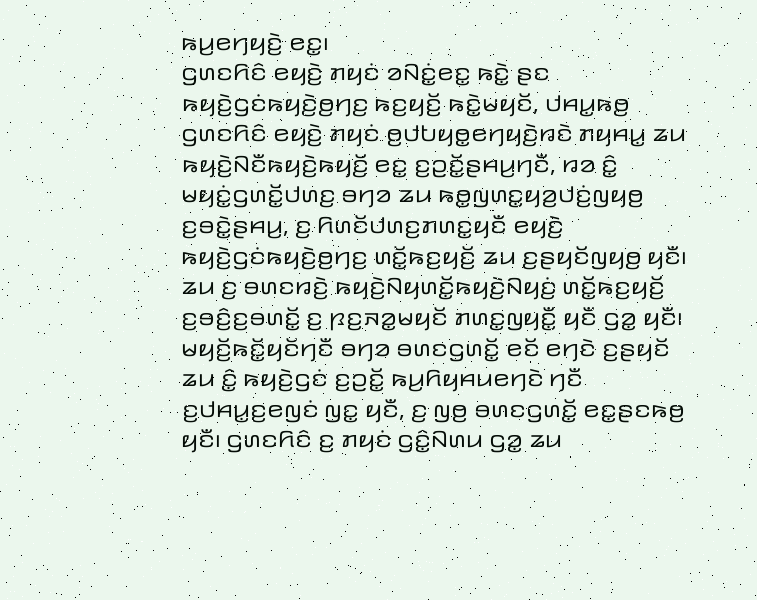ꤒꤣ꤬ꤕꤚꤟꤢꤧ꤬ ꤕꤢ꤭꤯
ꤞꤛꤢꤖꤢꤨ ꤕꤟꤢꤧ꤬ ꤊꤟꤢꤦ ꤤꤡꤢꤦ꤭ꤕꤢ꤭ ꤒꤢꤧ꤭ ꤔꤢ ꤒꤟꤢꤧ꤬ꤞꤢꤦꤒꤟꤢꤧ꤬ꤥ꤬ꤚꤢ꤬ ꤒꤢ꤬ꤟꤢꤩ꤬ ꤒꤢꤧ꤭ꤗꤟꤢꤩ, ꤓꤌꤣ꤭ꤒꤥ꤬ ꤞꤛꤢꤖꤢꤨ ꤕꤟꤢꤧ꤬ ꤊꤟꤢꤦ ꤥ꤬ꤓꤝꤟꤥ꤭ꤕꤚꤟꤢꤧ꤬ꤙꤢꤧ ꤊꤟꤌꤣ꤭ ꤘꤣ ꤒꤟꤢꤧ꤬ꤡꤢꤪꤒꤟꤢꤧ꤬ꤒꤟꤢꤩ꤬ ꤕꤢ꤭ ꤢ꤬ꤑꤢꤩ꤭ꤔꤌꤣ꤬ꤚꤢꤪ, ꤙꤤ ꤢꤨ꤭ ꤗꤟꤢꤦ꤭ꤞꤛꤢꤩ꤭ꤓꤛꤢ꤬ ꤋꤚꤤ ꤘꤣ ꤒꤥ꤭ꤜꤛꤢ꤭ꤟꤤ꤬ꤓꤢꤦ꤬ꤜꤟꤥ꤬ ꤢ꤬ꤋꤢꤧ꤭ꤔꤌꤣ꤬, ꤢ꤬ ꤖꤛꤢꤩꤓꤛꤢ꤬ꤊꤛꤢ꤭ꤟꤢꤪ ꤕꤟꤢꤧ꤬ ꤒꤟꤢꤧ꤬ꤞꤢꤦꤒꤟꤢꤧ꤬ꤥ꤬ꤚꤢ꤬ ꤛꤢꤩ꤭ꤒꤢ꤬ꤟꤢꤩ꤬ ꤘꤣ ꤢ꤬ꤔꤟꤢꤩꤜꤟꤥ꤬ ꤟꤢꤪ꤯ ꤘꤣ ꤢ꤬ ꤋꤛꤢꤙꤢꤧ꤬ ꤒꤟꤢꤧ꤬ꤡꤟꤛꤢꤩ꤭ꤒꤟꤢꤧ꤬ꤡꤟꤢꤦ꤬ ꤛꤢꤩ꤭ꤒꤢ꤬ꤟꤢꤩ꤬ ꤢ꤬ꤋꤢꤨ꤬ꤢ꤬ꤋꤛꤢꤩ꤭ ꤢ꤬ ꤐꤢ꤬ꤏꤤ꤭ꤗꤟꤢꤩ ꤊꤛꤢ꤭ꤜꤟꤢꤪ꤭ ꤟꤢꤪ ꤞꤤ꤭ ꤟꤢꤪ꤯
ꤗꤟꤢꤩ꤬ꤒꤢꤩ꤭ꤟꤢꤩꤚꤢꤪ ꤋꤚꤤ ꤋꤛꤢꤞꤛꤢꤩ꤭ ꤕꤢꤩ ꤕꤚꤢꤧ ꤢ꤬ꤔꤟꤢꤩ ꤘꤣ ꤢꤨ꤭ ꤒꤟꤢꤧ꤬ꤞꤢꤦ ꤢ꤬ꤑꤢꤩ꤭ ꤒꤣ꤬ꤖꤟꤌꤣꤕꤚꤢꤧ ꤚꤢꤪ ꤢ꤬ꤓꤌꤣ꤭ꤢ꤬ꤕꤜꤢꤦ ꤜꤢ꤭ ꤟꤢꤪ, ꤢ꤬ ꤜꤥ꤬ ꤋꤛꤢꤞꤛꤢꤩ꤭ ꤕꤢ꤭ꤔꤢꤒꤥ꤬ ꤟꤢꤪ꤯ ꤞꤛꤢꤖꤢꤨ ꤢ꤬ ꤊꤟꤢꤦ ꤞꤢꤨ꤭ꤡꤛꤣ ꤞꤤ꤭ ꤘꤣ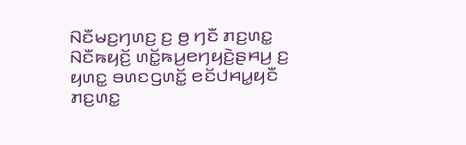ꤡꤢꤪꤗꤢ꤬ꤚꤛꤢ꤬ ꤢ꤬ ꤥ꤬ ꤚꤢꤪ ꤊꤢ꤬ꤛꤢ꤭ ꤡꤢꤪꤒꤟꤢꤩ꤬ ꤛꤢꤩ꤭ꤒꤣ꤬ꤕꤚꤟꤢꤧ꤬ꤔꤌꤣ꤬ ꤢ꤬ ꤟꤛꤢ꤭ ꤋꤛꤢꤞꤛꤢꤩ꤭ ꤕꤢꤩꤓꤌꤣ꤭ꤟꤢꤪ ꤊꤢ꤬ꤛꤢ꤭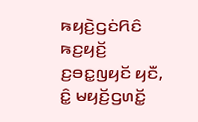ꤒꤟꤢꤧ꤬ꤞꤢꤦꤖꤢꤨ ꤒꤢ꤬ꤟꤢꤩ꤬ ꤢ꤬ꤋꤢ꤭ꤜꤟꤢꤩ ꤟꤢꤪ, ꤢꤨ꤭ ꤗꤟꤢꤩ꤬ꤞꤛꤢꤩ꤭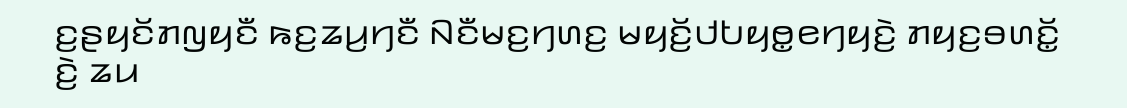ꤢ꤬ꤔꤟꤢꤩꤊꤜꤟꤢꤪ ꤒꤢ꤬ꤘꤣ꤬ꤚꤢꤪ ꤡꤢꤪꤗꤢ꤬ꤚꤛꤢ꤬ ꤗꤟꤢꤩ꤬ꤓꤝꤟꤥ꤭ꤕꤚꤟꤢꤧ꤬ ꤊꤟꤢ꤬ꤋꤛꤢꤩ꤭ ꤢꤧ꤬ ꤘꤣ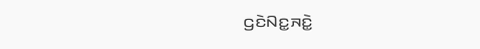ꤞꤢꤧꤡꤢ꤭ꤏꤢꤧ꤭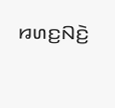ꤙꤛꤢ꤬ꤡꤢꤧ꤬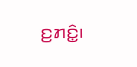ꤢ꤬ꤊꤢꤨ꤭꤯